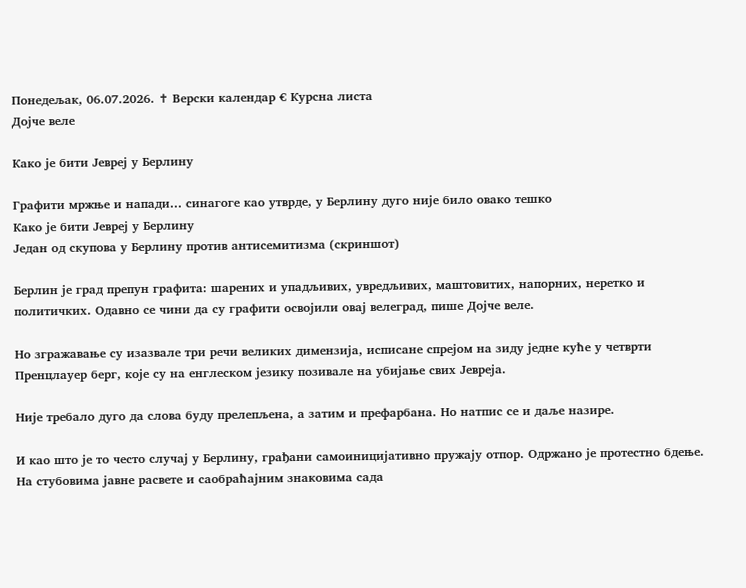Понедељак, 06.07.2026. ✝ Верски календар € Курсна листа
Дојче веле

Како је бити Јевреј у Берлину

Графити мржње и напади… синагоге као утврде, у Берлину дуго није било овако тешко
Како је бити Јевреј у Берлину
Један од скупова у Берлину против антисемитизма (скриншот)

Берлин је град препун графита: шарених и упадљивих, увредљивих, маштовитих, напорних, неретко и политичких. Одавно се чини да су графити освојили овај велеград, пише Дојче веле.

Но згражавање су изазвале три речи великих димензија, исписане спрејом на зиду једне куће у четврти Пренцлауер берг, које су на енглеском језику позивале на убијање свих Јевреја.

Није требало дуго да слова буду прелепљена, а затим и префарбана. Но натпис се и даље назире.

И као што је то често случај у Берлину, грађани самоиницијативно пружају отпор. Одржано је протестно бдење. На стубовима јавне расвете и саобраћајним знаковима сада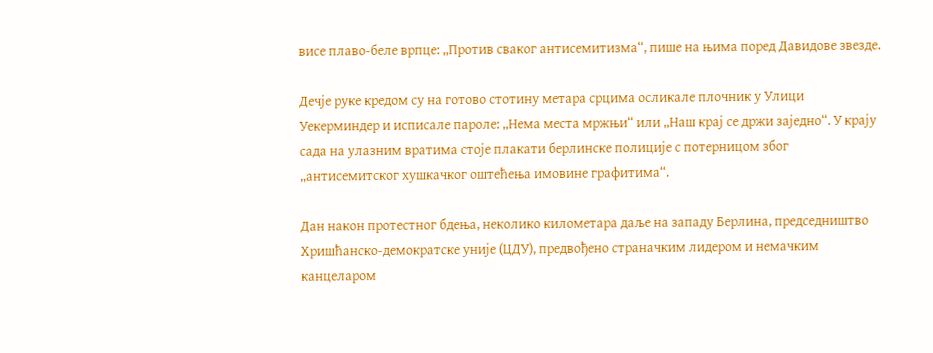висе плаво-беле врпце: „Против сваког антисемитизма“, пише на њима поред Давидове звезде.

Дечје руке кредом су на готово стотину метара срцима осликале плочник у Улици Уекерминдер и исписале пароле: „Нема места мржњи“ или „Наш крај се држи заједно“. У крају сада на улазним вратима стоје плакати берлинске полиције с потерницом због „антисемитског хушкачког оштећења имовине графитима“.

Дан након протестног бдења, неколико километара даље на западу Берлина, председништво Хришћанско-демократске уније (ЦДУ), предвођено страначким лидером и немачким канцеларом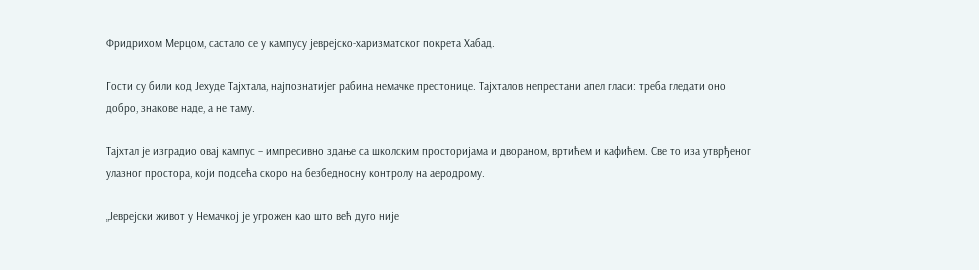Фридрихом Мерцом, састало се у кампусу јеврејско-харизматског покрета Хабад.

Гости су били код Јехуде Тајхтала, најпознатијег рабина немачке престонице. Тајхталов непрестани апел гласи: треба гледати оно добро, знакове наде, а не таму.

Тајхтал је изградио овај кампус – импресивно здање са школским просторијама и двораном, вртићем и кафићем. Све то иза утврђеног улазног простора, који подсећа скоро на безбедносну контролу на аеродрому.

„Јеврејски живот у Немачкој је угрожен као што већ дуго није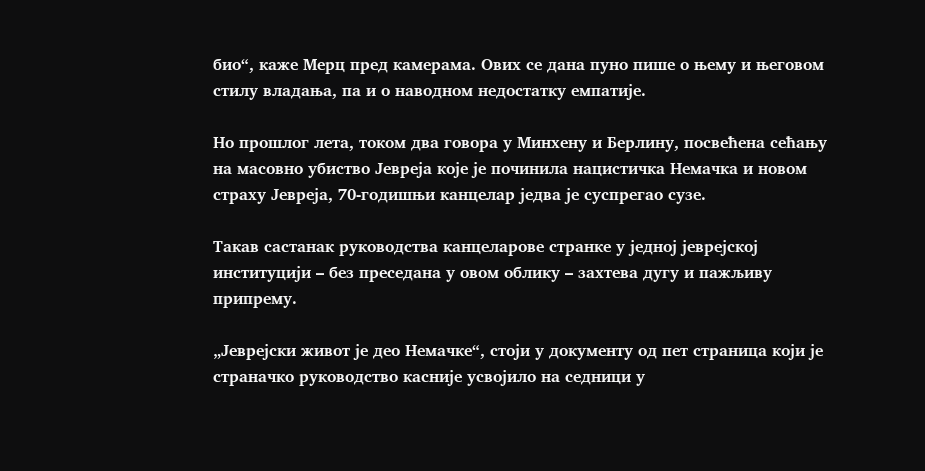био“, каже Мерц пред камерама. Ових се дана пуно пише о њему и његовом стилу владања, па и о наводном недостатку емпатије.

Но прошлог лета, током два говора у Минхену и Берлину, посвећена сећању на масовно убиство Јевреја које је починила нацистичка Немачка и новом страху Јевреја, 70-годишњи канцелар једва је суспрегао сузе.

Такав састанак руководства канцеларове странке у једној јеврејској институцији – без преседана у овом облику – захтева дугу и пажљиву припрему.

„Јеврејски живот је део Немачке“, стоји у документу од пет страница који је страначко руководство касније усвојило на седници у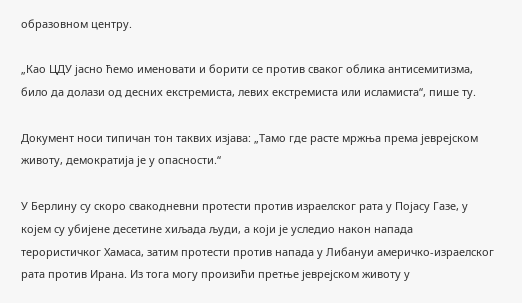образовном центру.

„Као ЦДУ јасно ћемо именовати и борити се против сваког облика антисемитизма, било да долази од десних екстремиста, левих екстремиста или исламиста“, пише ту.

Документ носи типичан тон таквих изјава: „Тамо где расте мржња према јеврејском животу, демократија је у опасности.“

У Берлину су скоро свакодневни протести против израелског рата у Појасу Газе, у којем су убијене десетине хиљада људи, а који је уследио након напада терористичког Хамаса, затим протести против напада у Либануи америчко-израелског рата против Ирана. Из тога могу произићи претње јеврејском животу у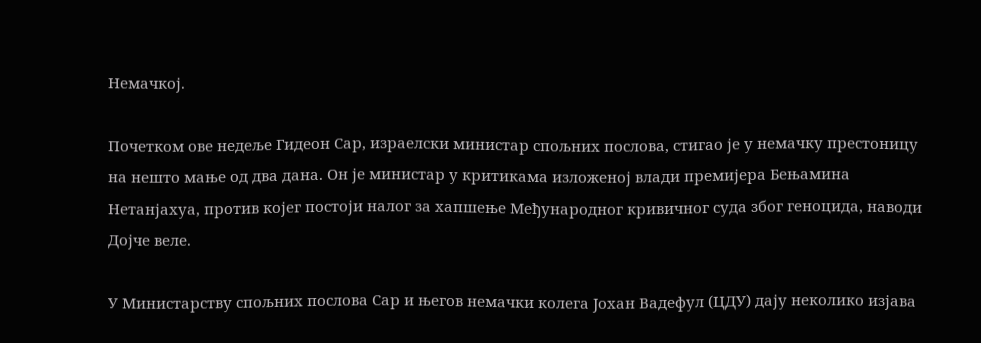Немачкој.

Почетком ове недеље Гидеон Сар, израелски министар спољних послова, стигао је у немачку престоницу на нешто мање од два дана. Он је министар у критикама изложеној влади премијера Бењамина Нетанјахуа, против којег постоји налог за хапшење Међународног кривичног суда због геноцида, наводи Дојче веле.

У Министарству спољних послова Сар и његов немачки колега Јохан Вадефул (ЦДУ) дају неколико изјава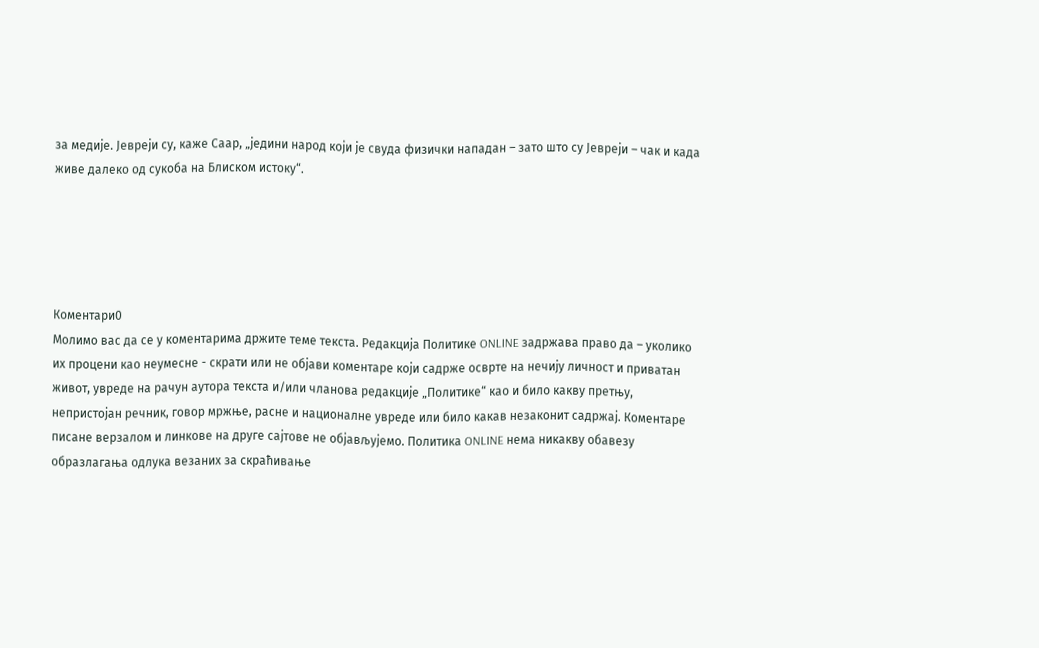за медије. Јевреји су, каже Саар, „једини народ који је свуда физички нападан – зато што су Јевреји – чак и када живе далеко од сукоба на Блиском истоку“.





Коментари0
Молимо вас да се у коментарима држите теме текста. Редакција Политике ONLINE задржава право да – уколико их процени као неумесне - скрати или не објави коментаре који садрже осврте на нечију личност и приватан живот, увреде на рачун аутора текста и/или чланова редакције „Политике“ као и било какву претњу, непристојан речник, говор мржње, расне и националне увреде или било какав незаконит садржај. Коментаре писане верзалом и линкове на друге сајтове не објављујемо. Политика ONLINE нема никакву обавезу образлагања одлука везаних за скраћивање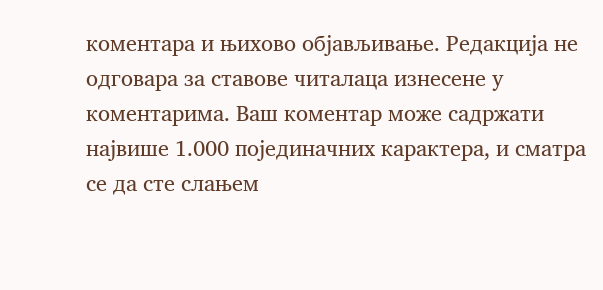коментара и њихово објављивање. Редакција не одговара за ставове читалаца изнесене у коментарима. Ваш коментар може садржати највише 1.000 појединачних карактера, и сматра се да сте слањем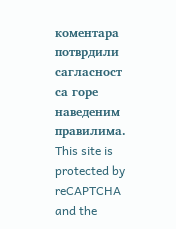коментара потврдили сагласност са горе наведеним правилима.
This site is protected by reCAPTCHA and the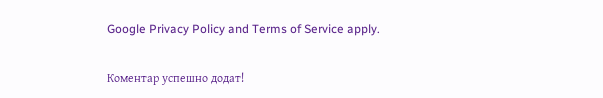Google Privacy Policy and Terms of Service apply.

Комeнтар успeшно додат!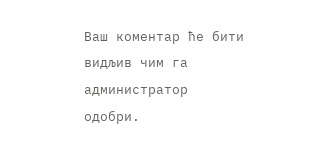Ваш комeнтар ћe бити видљив чим га администратор одобри.